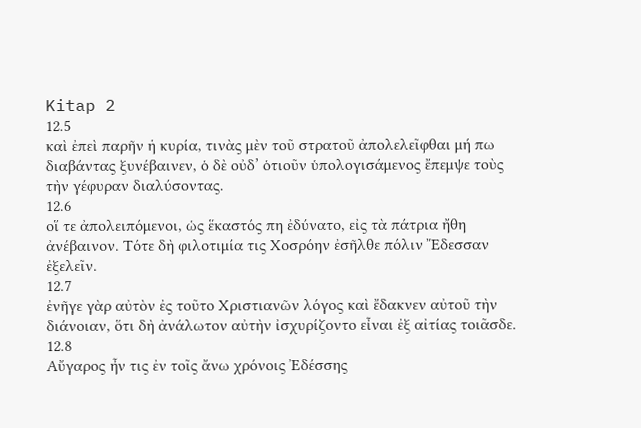Kitap 2
12.5
καὶ ἐπεὶ παρῆν ἡ κυρία, τινὰς μὲν τοῦ στρατοῦ ἀπολελεῖφθαι μή πω διαβάντας ξυνέβαινεν, ὁ δὲ οὐδ’ ὁτιοῦν ὑπολογισάμενος ἔπεμψε τοὺς τὴν γέφυραν διαλύσοντας.
12.6
οἵ τε ἀπολειπόμενοι, ὡς ἕκαστός πη ἐδύνατο, εἰς τὰ πάτρια ἤθη ἀνέβαινον. Τότε δὴ φιλοτιμία τις Χοσρόην ἐσῆλθε πόλιν Ἔδεσσαν ἐξελεῖν.
12.7
ἐνῆγε γὰρ αὐτὸν ἐς τοῦτο Χριστιανῶν λόγος καὶ ἔδακνεν αὐτοῦ τὴν διάνοιαν, ὅτι δὴ ἀνάλωτον αὐτὴν ἰσχυρίζοντο εἶναι ἐξ αἰτίας τοιᾶσδε.
12.8
Αὔγαρος ἦν τις ἐν τοῖς ἄνω χρόνοις Ἐδέσσης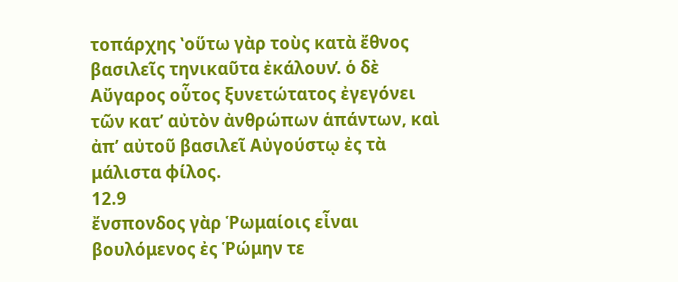τοπάρχης ʽοὕτω γὰρ τοὺς κατὰ ἔθνος βασιλεῖς τηνικαῦτα ἐκάλουν̓. ὁ δὲ Αὔγαρος οὗτος ξυνετώτατος ἐγεγόνει τῶν κατ’ αὐτὸν ἀνθρώπων ἁπάντων, καὶ ἀπ’ αὐτοῦ βασιλεῖ Αὐγούστῳ ἐς τὰ μάλιστα φίλος.
12.9
ἔνσπονδος γὰρ Ῥωμαίοις εἶναι βουλόμενος ἐς Ῥώμην τε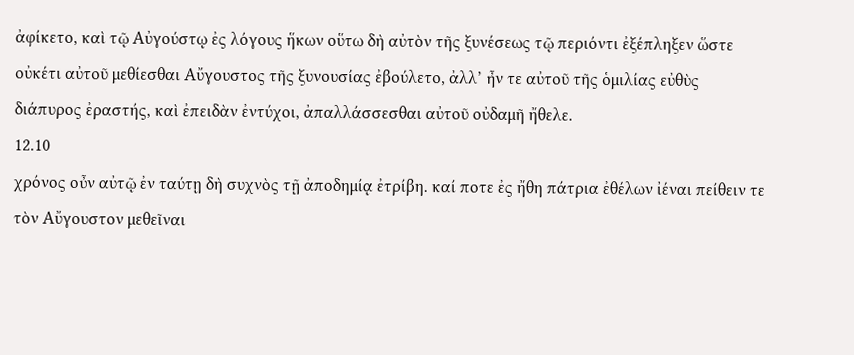ἀφίκετο, καὶ τῷ Αὐγούστῳ ἐς λόγους ἥκων οὕτω δὴ αὐτὸν τῆς ξυνέσεως τῷ περιόντι ἐξέπληξεν ὥστε οὐκέτι αὐτοῦ μεθίεσθαι Αὔγουστος τῆς ξυνουσίας ἐβούλετο, ἀλλ’ ἦν τε αὐτοῦ τῆς ὁμιλίας εὐθὺς διάπυρος ἐραστής, καὶ ἐπειδὰν ἐντύχοι, ἀπαλλάσσεσθαι αὐτοῦ οὐδαμῆ ἤθελε.
12.10
χρόνος οὖν αὐτῷ ἐν ταύτῃ δὴ συχνὸς τῇ ἀποδημίᾳ ἐτρίβη. καί ποτε ἐς ἤθη πάτρια ἐθέλων ἰέναι πείθειν τε τὸν Αὔγουστον μεθεῖναι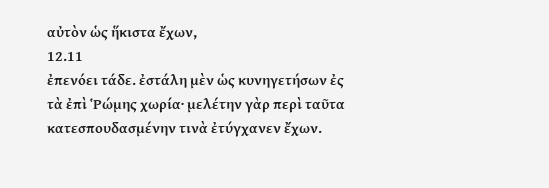αὐτὸν ὡς ἥκιστα ἔχων,
12.11
ἐπενόει τάδε. ἐστάλη μὲν ὡς κυνηγετήσων ἐς τὰ ἐπὶ Ῥώμης χωρία· μελέτην γὰρ περὶ ταῦτα κατεσπουδασμένην τινὰ ἐτύγχανεν ἔχων.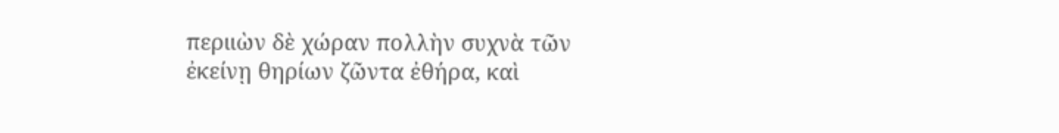περιιὼν δὲ χώραν πολλὴν συχνὰ τῶν ἐκείνῃ θηρίων ζῶντα ἐθήρα, καὶ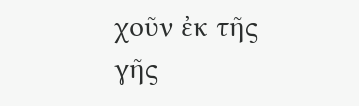χοῦν ἐκ τῆς γῆς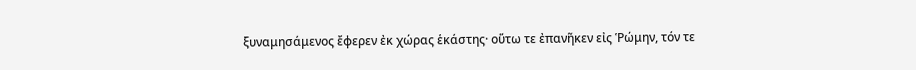ξυναμησάμενος ἔφερεν ἐκ χώρας ἑκάστης· οὕτω τε ἐπανῆκεν εἰς Ῥώμην, τόν τε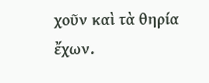χοῦν καὶ τὰ θηρία ἔχων.